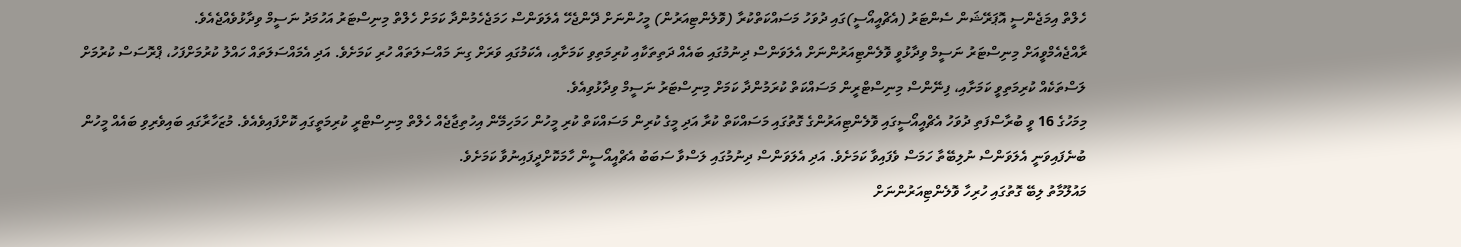ހެލްތް އިމަޖެންސީ އޮޕަރޭޝަން ސެންޓަރު (އެޗްއީއޯސީ)ގައި ދުވަހު މަސައްކަތްކުރާ (ވޮލެންޓިއަރުން) މީހުންނަށް ދޭންޖެހޭ އެލަވަންސް ހަމަޖެހެމުންދާ ކަމަށް ހެލްތް މިނިސްޓަރު އަހުމަދު ނަސީމް ވިދާޅުވެއްޖެއެވެ.
ރާއްޖެއެމްވީއަށް މިނިސްޓަރު ނަސީމް ވިދާޅުވީ ވޮލެންޓިއަރުންނަށް އެލަވަންސް ދިނުމުގައި ބައެއް ދަތިތަކާއި ކުރިމަތިވި ކަމަށާއި، އެކަމުގައި ވަރަށް ގިނަ މައްސަލަތައް ހުރި ކަމަށެވެ. އަދި އެމައްސަލަތައް ހައްލު ކުރުމަށްފަހު، ޕްރޮސަސް ކުރުމަށް ލަސްތަކެއް ކުރިމަތިވީ ކަމަށާއި، ފިނޭންސް މިނިސްޓްރީން މަސައްކަތް ކުރަމުންދާ ކަމަށް މިނިސްޓަރު ނަސީމް ވިދާޅުވިއެވެ.
މިމަހުގެ 16 ވީ ބުރާސްފަތި ދުވަހު އެޗްއީއޯސީގައި ވޮލެންޓިއަރުންގެ ގޮތުގައި މަސައްކަތް ކުރާ އަދި މީގެ ކުރިން މަސައްކަތް ކުރި މީހުން ހަމަހިމޭން އިހުތިޖާޖެއް ހެލްތް މިނިސްޓްރީ ކުރިމަތީގައި ކޮށްފައިވެއެވެ. މުޒަހާރާގައި ބައިވެރިވި ބައެއް މީހުން ބުނެފައިވަނީ އެލަވަންސް ނުލިބޭތާ ހަމަސް ވެފައިވާ ކަމަށެވެ. އަދި އެލަވަންސް ދިނުމުގައި ލަސްވާ ސަބަބު އެޗްއީއޯސީން ހާމަކޮށްދީފައިނުވާ ކަމަށެވެ.
މައުލޫމާތު ލިބޭ ގޮތުގައި ހުރިހާ ވޮލެންޓިއަރުންނަށް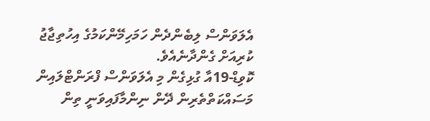އެލަވަންސް ލިބެންދެން ހަމަހިމޭންކަމުގެ އިހުތިޖާޖު ކުރިއަށް ގެންދާނެއެވެ.
ކޮވިޑް-19އާ ގުޅިގެން މި އެލަވަންސް ފްރަންޓްލައިން މަސައްކަތްތެރިން ދޭން ނިންމާފައިވަނީ ތިން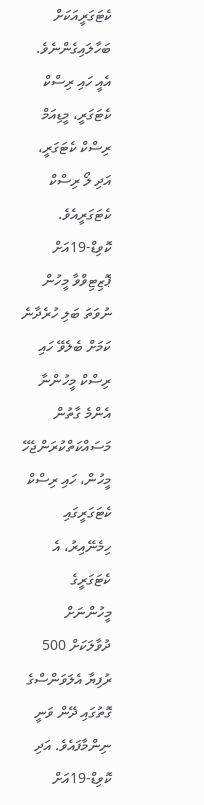ކެޓަގަރީއަކަށް ބަހާލައިގެންނެވެ. އެއީ ހައި ރިސްކް ކެޓަގަރީ، މީޑިއަމް ރިސްކް ކެޓަގަރީ، އަދި ލޯ ރިސްކް ކެޓަގަރީއެވެ.
ކޮވިޑް-19އަށް ޕޮޒިޓިވްވާ މީހުން ނުވަތަ ބަލި ހުރެދާނެ ކަމަށް ބެލެވޭ ހައި ރިސްކް މީހުންނާ އެންމެ ގާތުން މަސައްކަތްކުރަންޖެހޭ މީހުން، ހައި ރިސްކް ކެޓަގަރީގައި ހިމެނޭއިރު، އެ ކެޓަގަރީގެ މީހުންނަށް ދުވާލަކަށް 500 ރުފިޔާ އެލަވަންސްގެ ގޮތުގައި ދޭން ވަނީ ނިންމާފައެވެ. އަދި ކޮވިޑް-19އަށް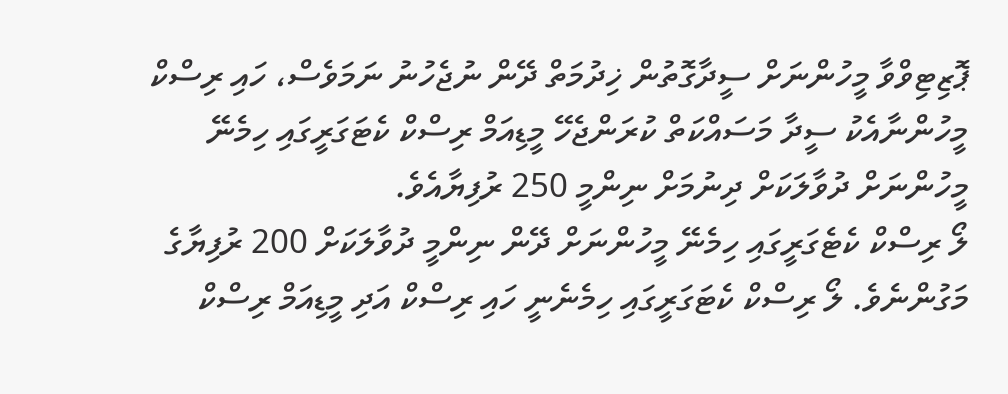ޕޮޒިޓިވްވާ މީހުންނަށް ސީދާގޮތުން ޚިދުމަތް ދޭން ނުޖެހުނު ނަމަވެސް، ހައި ރިސްކް މީހުންނާއެކު ސީދާ މަސައްކަތް ކުރަންޖެހޭ މީޑިއަމް ރިސްކް ކެޓަގަރީގައި ހިމެނޭ މީހުންނަށް ދުވާލަކަށް ދިނުމަށް ނިންމީ 250 ރުފިޔާއެވެ.
ލޯ ރިސްކް ކެޓެގަރީގައި ހިމެނޭ މީހުންނަށް ދޭން ނިންމީ ދުވާލަކަށް 200 ރުފިޔާގެ މަގުންނެވެ. ލޯ ރިސްކް ކެޓަގަރީގައި ހިމެނެނީ ހައި ރިސްކް އަދި މީޑިއަމް ރިސްކް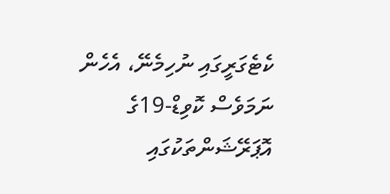ކެޓެގަރީގައި ނުހިމެނޭ، އެހެން ނަމަވެސް ކޮވިޑް-19ގެ އޮޕަރޭޝަންތަކުގައި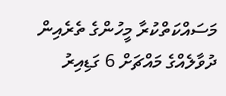މަސައްކަތްކުރާ މީހުންގެ ތެރެއިން ދުވާލެއްގެ މައްޗަށް 6 ގަޑިއިރު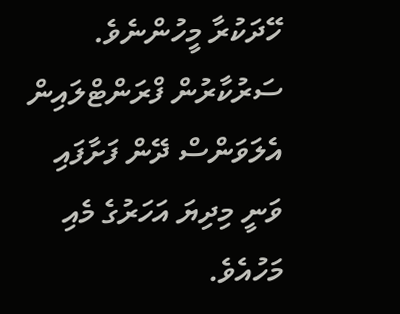ހޭދަކުރާ މީހުންނެވެ.
ސަރުކާރުން ފްރަންޓްލައިން އެލަވަންސް ދޭން ފަށާފައި ވަނީ މިދިޔަ އަހަރުގެ މެއި މަހުއެވެ.